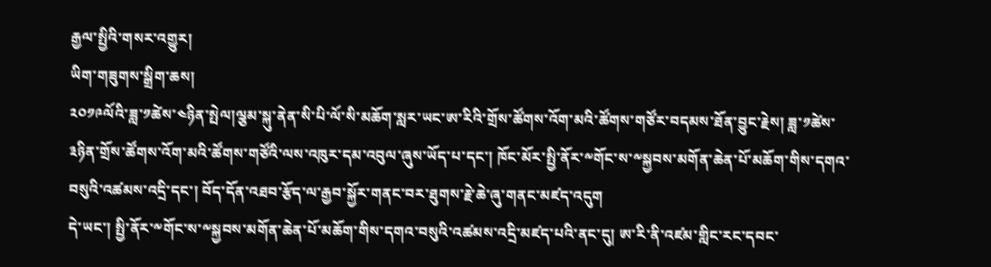རྒྱལ་སྤྱིའི་གསར་འགྱུར།
ཡིག་གཟུགས་སྒྲིག་ཆས།
༢༠༡༩ལོའི་ཟླ་༡ཚེས་༤ཉིན་སྤེལ།ལྕམ་སྐུ་ནེན་སི་པི་ལོ་སི་མཆོག་སླར་ཡང་ཨ་རིའི་གྲོས་ཚོགས་འོག་མའི་ཚོགས་གཙོར་བདམས་ཐོན་བྱུང་རྗེས། ཟླ་༡ཚེས་༣ཉིན་གྲོས་ཚོགས་འོག་མའི་ཚོགས་གཙོའི་ལས་འཁུར་དམ་འབུལ་ཞུས་ཡོད་པ་དང་། ཁོང་མོར་སྤྱི་ནོར་༸གོང་ས་༸སྐྱབས་མགོན་ཆེན་པོ་མཆོག་གིས་དགའ་བསུའི་འཚམས་འདྲི་དང་། བོད་དོན་འཐབ་རྩོད་ལ་རྒྱབ་སྐྱོར་གནང་བར་ཐུགས་རྗེ་ཆེ་ཞུ་གནང་མཛད་འདུག
དེ་ཡང་། སྤྱི་ནོར་༸གོང་ས་༸སྐྱབས་མགོན་ཆེན་པོ་མཆོག་གིས་དགའ་བསུའི་འཚམས་འདྲི་མཛད་པའི་ནང་དུ། ཨ་རི་ནི་འཛམ་གླིང་རང་དབང་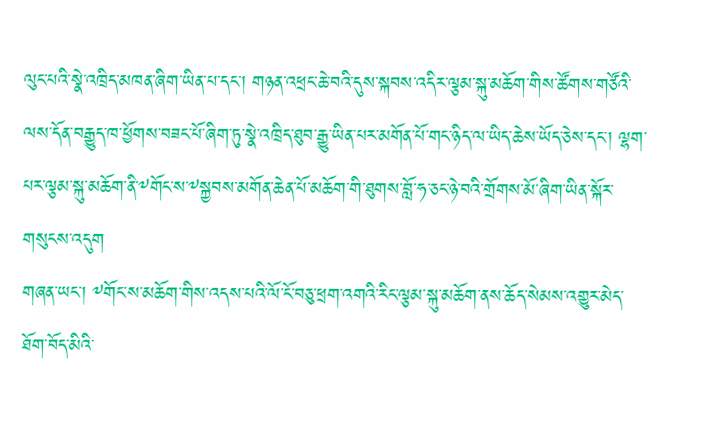ལུང་པའི་སྣེ་འཁྲིད་མཁན་ཞིག་ཡིན་པ་དང་། གཉན་འཕྲང་ཆེ་བའི་དུས་སྐབས་འདིར་ལྕམ་སྐུ་མཆོག་གིས་ཚོགས་གཙོའི་ལས་དོན་བརྒྱུད་ཁ་ཕྱོགས་བཟང་པོ་ཞིག་ཏུ་སྣེ་འཁྲིད་ཐུབ་རྒྱུ་ཡིན་པར་མགོན་པོ་གང་ཉིད་ལ་ཡིད་ཆེས་ཡོད་ཅེས་དང་། ལྷག་པར་ལྕམ་སྐུ་མཆོག་ནི་༸གོང་ས་༸སྐྱབས་མགོན་ཆེན་པོ་མཆོག་གི་ཐུགས་བློ་ཧ་ཅང་ཉེ་བའི་གྲོགས་མོ་ཞིག་ཡིན་སྐོར་གསུངས་འདུག
གཞན་ཡང་། ༸གོང་ས་མཆོག་གིས་འདས་པའི་ལོ་ངོ་བཅུ་ཕྲག་འགའི་རིང་ལྕམ་སྐུ་མཆོག་ནས་ཆོད་སེམས་འགྱུར་མེད་ཐོག་བོད་མིའི་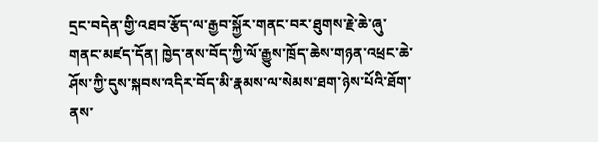དྲང་བདེན་གྱི་འཐབ་རྩོད་ལ་རྒྱབ་སྐྱོར་གནང་བར་ཐུགས་རྗེ་ཆེ་ཞུ་གནང་མཛད་དོན། ཁྱེད་ནས་བོད་ཀྱི་ལོ་རྒྱུས་ཁྲོད་ཆེས་གཉན་འཕྲང་ཆེ་ཤོས་ཀྱི་དུས་སྐབས་འདིར་བོད་མི་རྣམས་ལ་སེམས་ཐག་ཉེས་པོའི་ཐོག་ནས་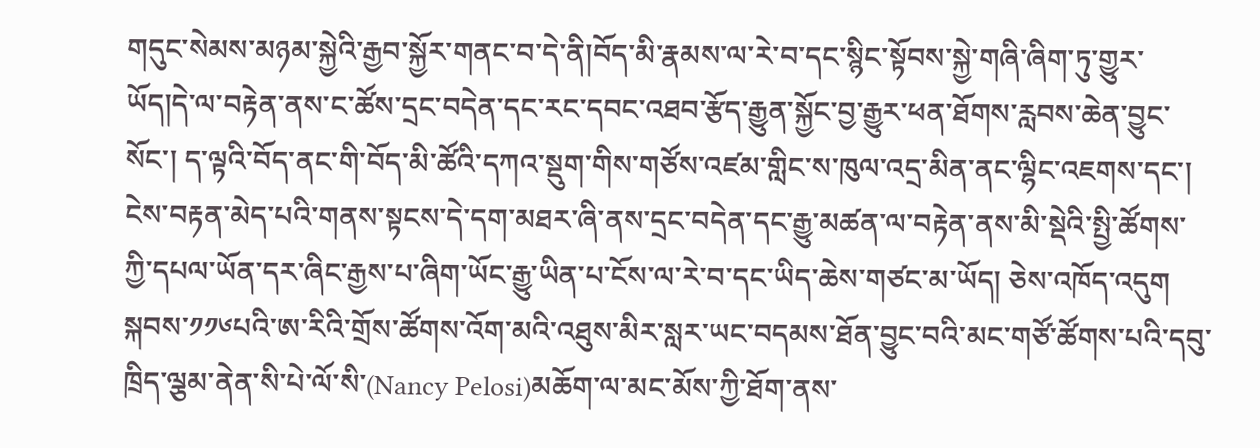གདུང་སེམས་མཉམ་སྐྱེའི་རྒྱབ་སྐྱོར་གནང་བ་དེ་ནི།བོད་མི་རྣམས་ལ་རེ་བ་དང་སྙིང་སྟོབས་སྐྱེ་གཞི་ཞིག་ཏུ་གྱུར་ཡོད།དེ་ལ་བརྟེན་ནས་ང་ཚོས་དྲང་བདེན་དང་རང་དབང་འཐབ་རྩོད་རྒྱུན་སྐྱོང་བྱ་རྒྱུར་ཕན་ཐོགས་རླབས་ཆེན་བྱུང་སོང་། ད་ལྟའི་བོད་ནང་གི་བོད་མི་ཚོའི་དཀའ་སྡུག་གིས་གཙོས་འཛམ་གླིང་ས་ཁུལ་འདྲ་མིན་ནང་ལྷིང་འཇགས་དང་། ངེས་བརྟན་མེད་པའི་གནས་སྟངས་དེ་དག་མཐར་ཞི་ནས་དྲང་བདེན་དང་རྒྱུ་མཚན་ལ་བརྟེན་ནས་མི་སྡེའི་སྤྱི་ཚོགས་ཀྱི་དཔལ་ཡོན་དར་ཞིང་རྒྱས་པ་ཞིག་ཡོང་རྒྱུ་ཡིན་པ་ངོས་ལ་རེ་བ་དང་ཡིད་ཆེས་གཙང་མ་ཡོད། ཅེས་འཁོད་འདུག
སྐབས་༡༡༦པའི་ཨ་རིའི་གྲོས་ཚོགས་འོག་མའི་འཐུས་མིར་སླར་ཡང་བདམས་ཐོན་བྱུང་བའི་མང་གཙོ་ཚོགས་པའི་དབུ་ཁྲིད་ལྕམ་ནེན་སི་པེ་ལོ་སི་(Nancy Pelosi)མཆོག་ལ་མང་མོས་ཀྱི་ཐོག་ནས་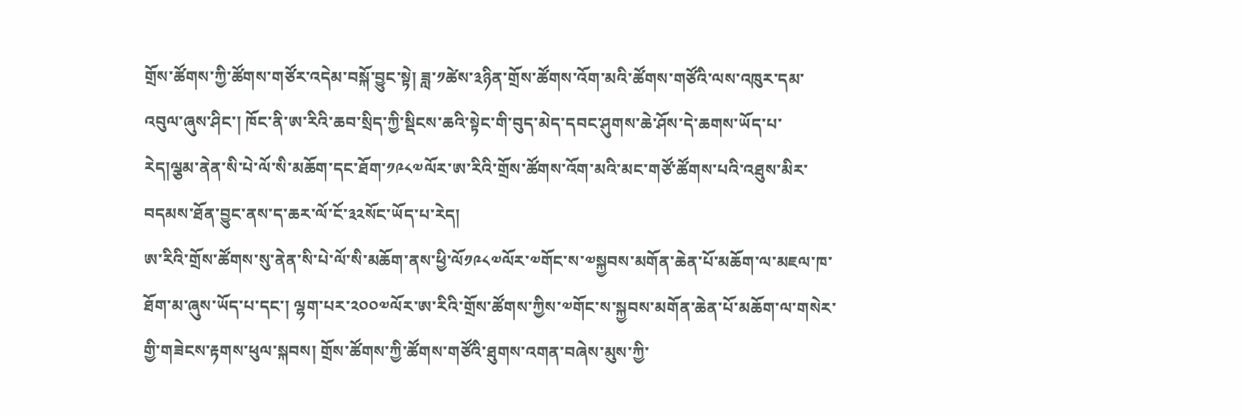གྲོས་ཚོགས་ཀྱི་ཚོགས་གཙོར་འདེམ་བསྐོ་བྱུང་སྟེ། ཟླ་༡ཚེས་༣ཉིན་གྲོས་ཚོགས་འོག་མའི་ཚོགས་གཙོའི་ལས་འཁུར་དམ་འབུལ་ཞུས་ཤིང་། ཁོང་ནི་ཨ་རིའི་ཆབ་སྲིད་ཀྱི་སྡིངས་ཆའི་སྟེང་གི་བུད་མེད་དབང་ཤུགས་ཆེ་ཤོས་དེ་ཆགས་ཡོད་པ་རེད།ལྕམ་ནེན་སི་པེ་ལོ་སི་མཆོག་དང་ཐོག་༡༩༨༧ལོར་ཨ་རིའི་གྲོས་ཚོགས་འོག་མའི་མང་གཙོ་ཚོགས་པའི་འཐུས་མིར་བདམས་ཐོན་བྱུང་ནས་ད་ཆར་ལོ་ངོ་༣༢སོང་ཡོད་པ་རེད།
ཨ་རིའི་གྲོས་ཚོགས་སུ་ནེན་སི་པེ་ལོ་སི་མཆོག་ནས་ཕྱི་ལོ༡༩༨༧ལོར་༧གོང་ས་༧སྐྱབས་མགོན་ཆེན་པོ་མཆོག་ལ་མཇལ་ཁ་ཐོག་མ་ཞུས་ཡོད་པ་དང་། ལྷག་པར་༢༠༠༧ལོར་ཨ་རིའི་གྲོས་ཚོགས་ཀྱིས་༧གོང་ས་སྐྱབས་མགོན་ཆེན་པོ་མཆོག་ལ་གསེར་གྱི་གཟེངས་རྟགས་ཕུལ་སྐབས། གྲོས་ཚོགས་ཀྱི་ཚོགས་གཙོའི་ཐུགས་འགན་བཞེས་མུས་ཀྱི་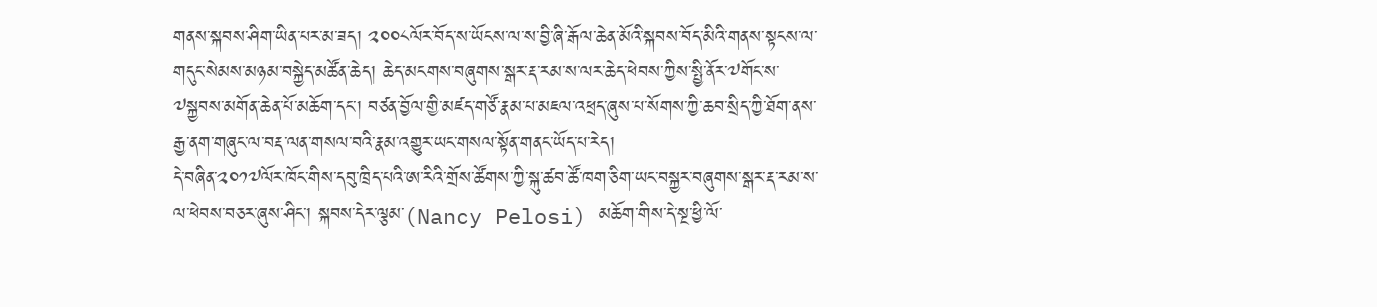གནས་སྐབས་ཤིག་ཡིན་པར་མ་ཟད། ༢༠༠༨ལོར་བོད་ས་ཡོངས་ལ་ས་བྱི་ཞི་རྒོལ་ཆེན་མོའི་སྐབས་བོད་མིའི་གནས་སྟངས་ལ་གདུང་སེམས་མཉམ་བསྐྱེད་མཚོན་ཆེད། ཆེད་མངགས་བཞུགས་སྒར་རྡ་རམ་ས་ལར་ཆེད་ཕེབས་ཀྱིས་སྤྱི་ནོར་༧གོང་ས་༧སྐྱབས་མགོན་ཆེན་པོ་མཆོག་དང་། བཙན་བྱོལ་གྱི་མཛད་གཙོ་རྣམ་པ་མཇལ་འཕྲད་ཞུས་པ་སོགས་ཀྱི་ཆབ་སྲིད་ཀྱི་ཐོག་ནས་རྒྱ་ནག་གཞུང་ལ་བརྡ་ལན་གསལ་བའི་རྣམ་འགྱུར་ཡང་གསལ་སྟོན་གནང་ཡོད་པ་རེད།
དེ་བཞིན་༢༠༡༧ལོར་ཁོང་གིས་དབུ་ཁྲིད་པའི་ཨ་རིའི་གྲོས་ཚོགས་ཀྱི་སྐུ་ཚབ་ཚོ་ཁག་ཅིག་ཡང་བསྐྱར་བཞུགས་སྒར་རྡ་རམ་ས་ལ་ཕེབས་བཅར་ཞུས་ཤིང་། སྐབས་དེར་ལྕམ་(Nancy Pelosi) མཆོག་གིས་དེ་སྔ་ཕྱི་ལོ་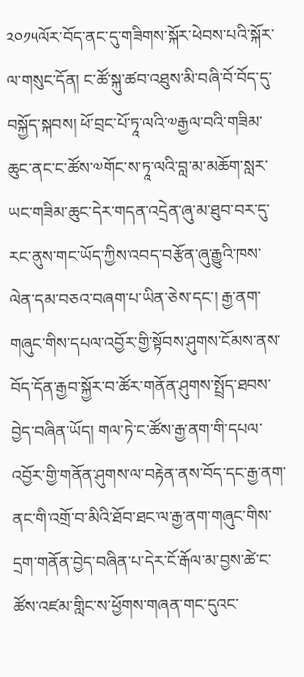༢༠༡༥ལོར་བོད་ནང་དུ་གཟིགས་སྐོར་ཕེབས་པའི་སྐོར་ལ་གསུང་དོན། ང་ཚོ་སྐུ་ཚབ་འཐུས་མི་བཞི་བོ་བོད་དུ་བསྐྱོད་སྐབས། ཕོ་བྲང་པོ་ཏཱ་ལའི་༧རྒྱལ་བའི་གཟིམ་ཆུང་ནང་ང་ཚོས་༧གོང་ས་ཏཱ་ལའི་བླ་མ་མཆོག་སླར་ཡང་གཟིམ་ཆུང་དེར་གདན་འདྲེན་ཞུ་མ་ཐུབ་བར་དུ་རང་ནུས་གང་ཡོད་ཀྱིས་འབད་བརྩོན་ཞུ་རྒྱུའི་ཁས་ལེན་དམ་བཅའ་བཞག་པ་ཡིན་ཅེས་དང་། རྒྱ་ནག་གཞུང་གིས་དཔལ་འབྱོར་གྱི་སྟོབས་ཤུགས་ངོམས་ནས་བོད་དོན་རྒྱབ་སྐྱོར་བ་ཚོར་གནོན་ཤུགས་སྤྲོད་ཐབས་བྱེད་བཞིན་ཡོད། གལ་ཏེ་ང་ཚོས་རྒྱ་ནག་གི་དཔལ་འབྱོར་གྱི་གནོན་ཤུགས་ལ་བརྟེན་ནས་བོད་དང་རྒྱ་ནག་ནང་གི་འགྲོ་བ་མིའི་ཐོབ་ཐང་ལ་རྒྱ་ནག་གཞུང་གིས་དྲག་གནོན་བྱེད་བཞིན་པ་དེར་ངོ་རྒོལ་མ་བྱས་ཚེ་ང་ཚོས་འཛམ་གླིང་ས་ཕྱོགས་གཞན་གང་དུའང་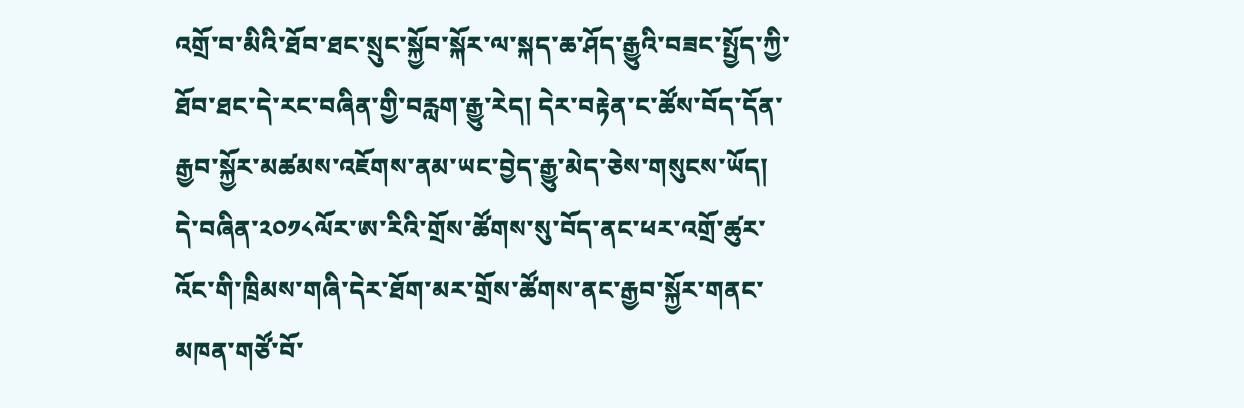འགྲོ་བ་མིའི་ཐོབ་ཐང་སྲུང་སྐྱོབ་སྐོར་ལ་སྐད་ཆ་ཤོད་རྒྱུའི་བཟང་སྤྱོད་ཀྱི་ཐོབ་ཐང་དེ་རང་བཞིན་གྱི་བརླག་རྒྱུ་རེད། དེར་བརྟེན་ང་ཚོས་བོད་དོན་རྒྱབ་སྐྱོར་མཚམས་འཇོགས་ནམ་ཡང་བྱེད་རྒྱུ་མེད་ཅེས་གསུངས་ཡོད། དེ་བཞིན་༢༠༡༨ལོར་ཨ་རིའི་གྲོས་ཚོགས་སུ་བོད་ནང་ཕར་འགྲོ་ཚུར་འོང་གི་ཁྲིམས་གཞི་དེར་ཐོག་མར་གྲོས་ཚོགས་ནང་རྒྱབ་སྐྱོར་གནང་མཁན་གཙོ་བོ་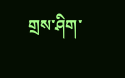གྲས་ཤིག་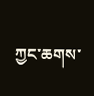ཀྱང་ཆགས་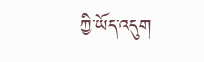ཀྱི་ཡོད་འདུག